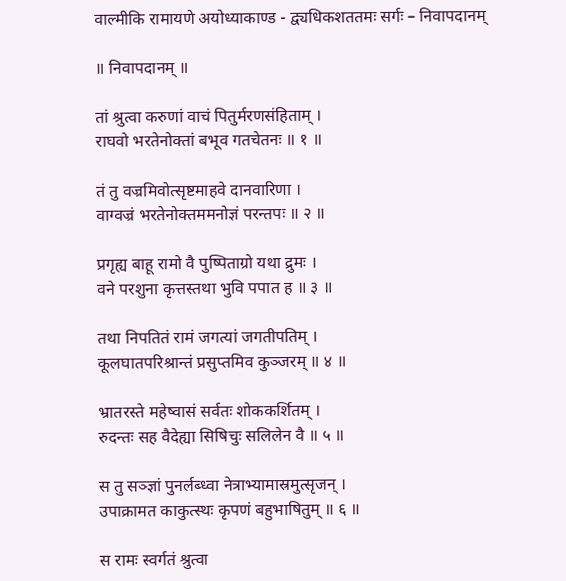वाल्मीकि रामायणे अयोध्याकाण्ड - द्व्यधिकशततमः सर्गः – निवापदानम्

॥ निवापदानम् ॥

तां श्रुत्वा करुणां वाचं पितुर्मरणसंहिताम् ।
राघवो भरतेनोक्तां बभूव गतचेतनः ॥ १ ॥

तं तु वज्रमिवोत्सृष्टमाहवे दानवारिणा ।
वाग्वज्रं भरतेनोक्तममनोज्ञं परन्तपः ॥ २ ॥

प्रगृह्य बाहू रामो वै पुष्पिताग्रो यथा द्रुमः ।
वने परशुना कृत्तस्तथा भुवि पपात ह ॥ ३ ॥

तथा निपतितं रामं जगत्यां जगतीपतिम् ।
कूलघातपरिश्रान्तं प्रसुप्तमिव कुञ्जरम् ॥ ४ ॥

भ्रातरस्ते महेष्वासं सर्वतः शोककर्शितम् ।
रुदन्तः सह वैदेह्या सिषिचुः सलिलेन वै ॥ ५ ॥

स तु सञ्ज्ञां पुनर्लब्ध्वा नेत्राभ्यामास्रमुत्सृजन् ।
उपाक्रामत काकुत्स्थः कृपणं बहुभाषितुम् ॥ ६ ॥

स रामः स्वर्गतं श्रुत्वा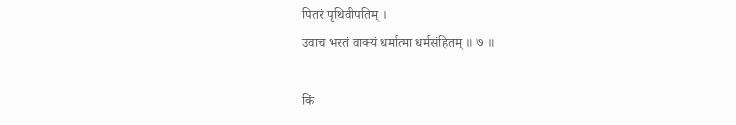पितरं पृथिवीपतिम् ।
उवाच भरतं वाक्यं धर्मात्मा धर्मसंहितम् ॥ ७ ॥

किं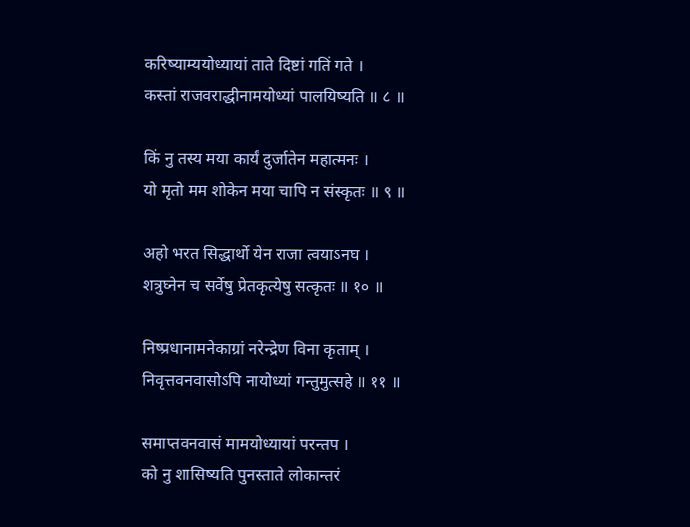करिष्याम्ययोध्यायां ताते दिष्टां गतिं गते ।
कस्तां राजवराद्धीनामयोध्यां पालयिष्यति ॥ ८ ॥

किं नु तस्य मया कार्यं दुर्जातेन महात्मनः ।
यो मृतो मम शोकेन मया चापि न संस्कृतः ॥ ९ ॥

अहो भरत सिद्धार्थो येन राजा त्वयाऽनघ ।
शत्रुघ्नेन च सर्वेषु प्रेतकृत्येषु सत्कृतः ॥ १० ॥

निष्प्रधानामनेकाग्रां नरेन्द्रेण विना कृताम् ।
निवृत्तवनवासोऽपि नायोध्यां गन्तुमुत्सहे ॥ ११ ॥

समाप्तवनवासं मामयोध्यायां परन्तप ।
को नु शासिष्यति पुनस्ताते लोकान्तरं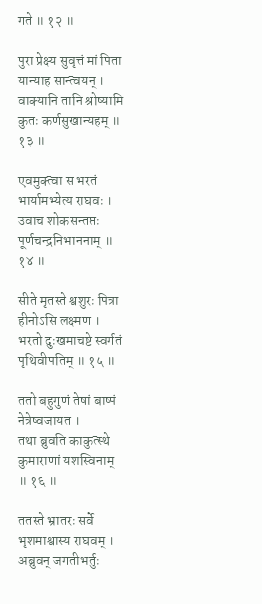गते ॥ १२ ॥

पुरा प्रेक्ष्य सुवृत्तं मां पिता यान्याह सान्त्वयन् ।
वाक्यानि तानि श्रोष्यामि कुतः कर्णसुखान्यहम् ॥ १३ ॥

एवमुक्त्वा स भरतं भार्यामभ्येत्य राघवः ।
उवाच शोकसन्तप्तः पूर्णचन्द्रनिभाननाम् ॥ १४ ॥

सीते मृतस्ते श्वशुरः पित्रा हीनोऽसि लक्ष्मण ।
भरतो दुःखमाचष्टे स्वर्गतं पृथिवीपतिम् ॥ १५ ॥

ततो बहुगुणं तेषां बाष्पं नेत्रेष्वजायत ।
तथा ब्रुवति काकुत्स्थे कुमाराणां यशस्विनाम् ॥ १६ ॥

ततस्ते भ्रातरः सर्वे भृशमाश्वास्य राघवम् ।
अब्रुवन् जगतीभर्तुः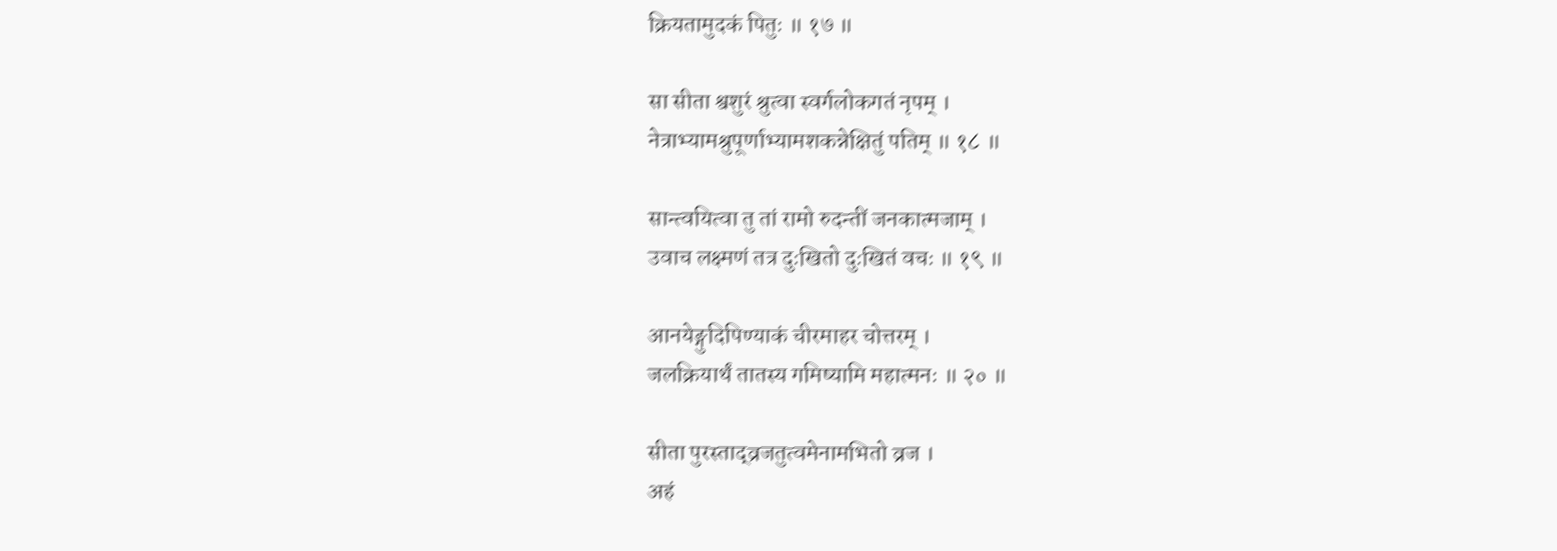क्रियतामुदकं पितुः ॥ १७ ॥

सा सीता श्वशुरं श्रुत्वा स्वर्गलोकगतं नृपम् ।
नेत्राभ्यामश्रुपूर्णाभ्यामशकन्नेक्षितुं पतिम् ॥ १८ ॥

सान्त्वयित्वा तु तां रामो रुदन्तीं जनकात्मजाम् ।
उवाच लक्ष्मणं तत्र दुःखितो दुःखितं वचः ॥ १९ ॥

आनयेङ्गुदिपिण्याकं चीरमाहर चोत्तरम् ।
जलक्रियार्थं तातस्य गमिष्यामि महात्मनः ॥ २० ॥

सीता पुरस्ताद्व्रजतुत्वमेनामभितो व्रज ।
अहं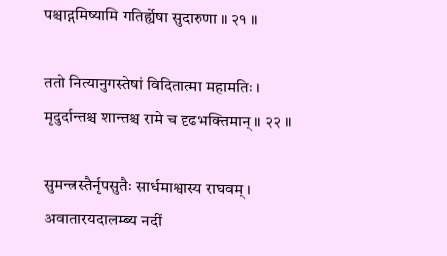पश्चाद्गमिष्यामि गतिर्ह्येषा सुदारुणा ॥ २१ ॥

ततो नित्यानुगस्तेषां विदितात्मा महामतिः ।
मृदुर्दान्तश्च शान्तश्च रामे च दृढभक्तिमान् ॥ २२ ॥

सुमन्त्रस्तैर्नृपसुतैः सार्धमाश्वास्य राघवम् ।
अवातारयदालम्ब्य नदीं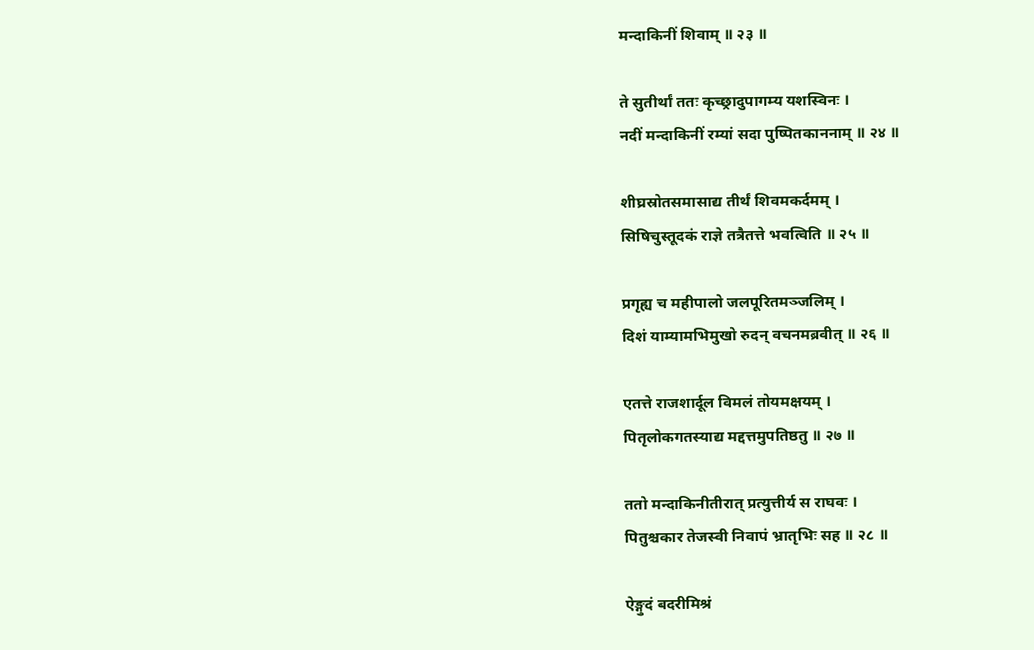मन्दाकिनीं शिवाम् ॥ २३ ॥

ते सुतीर्थां ततः कृच्छ्रादुपागम्य यशस्विनः ।
नदीं मन्दाकिनीं रम्यां सदा पुष्पितकाननाम् ॥ २४ ॥

शीघ्रस्रोतसमासाद्य तीर्थं शिवमकर्दमम् ।
सिषिचुस्तूदकं राज्ञे तत्रैतत्ते भवत्विति ॥ २५ ॥

प्रगृह्य च महीपालो जलपूरितमञ्जलिम् ।
दिशं याम्यामभिमुखो रुदन् वचनमब्रवीत् ॥ २६ ॥

एतत्ते राजशार्दूल विमलं तोयमक्षयम् ।
पितृलोकगतस्याद्य मद्दत्तमुपतिष्ठतु ॥ २७ ॥

ततो मन्दाकिनीतीरात् प्रत्युत्तीर्य स राघवः ।
पितुश्चकार तेजस्वी निवापं भ्रातृभिः सह ॥ २८ ॥

ऐङ्गुदं बदरीमिश्रं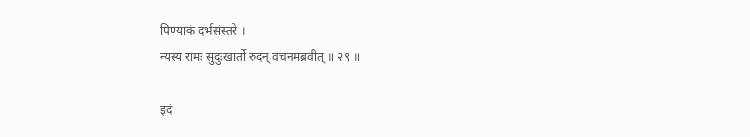पिण्याकं दर्भसंस्तरे ।
न्यस्य रामः सुदुःखार्तो रुदन् वचनमब्रवीत् ॥ २९ ॥

इदं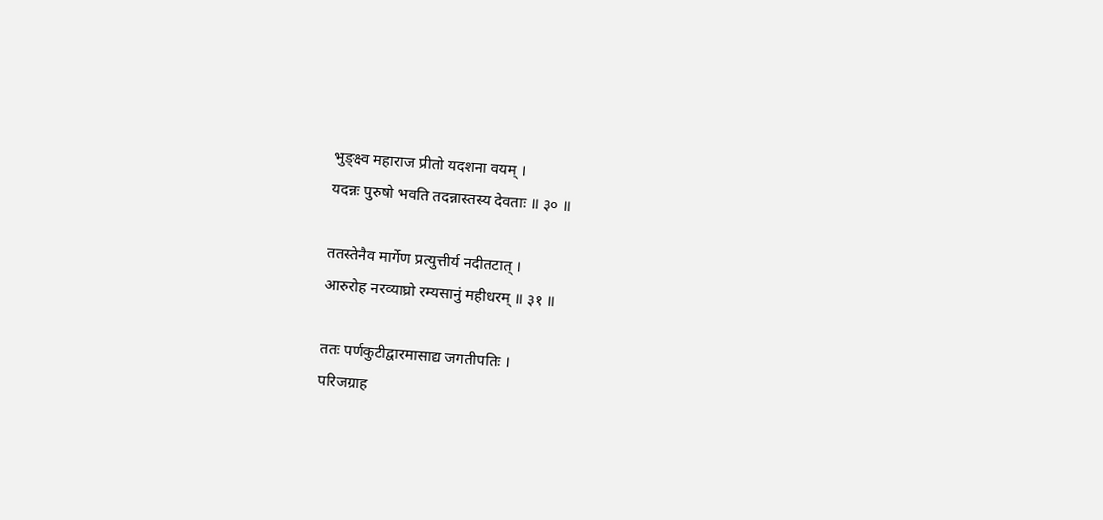भुङ्क्ष्व महाराज प्रीतो यदशना वयम् ।
यदन्नः पुरुषो भवति तदन्नास्तस्य देवताः ॥ ३० ॥

ततस्तेनैव मार्गेण प्रत्युत्तीर्य नदीतटात् ।
आरुरोह नरव्याघ्रो रम्यसानुं महीधरम् ॥ ३१ ॥

ततः पर्णकुटीद्वारमासाद्य जगतीपतिः ।
परिजग्राह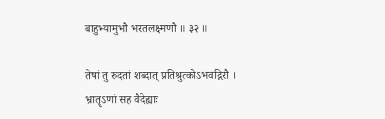बाहुभ्यामुभौ भरतलक्ष्मणौ ॥ ३२ ॥

तेषां तु रुदतां शब्दात् प्रतिश्रुत्कोऽभवद्गिरौ ।
भ्रातॄऽणां सह वैदेह्याः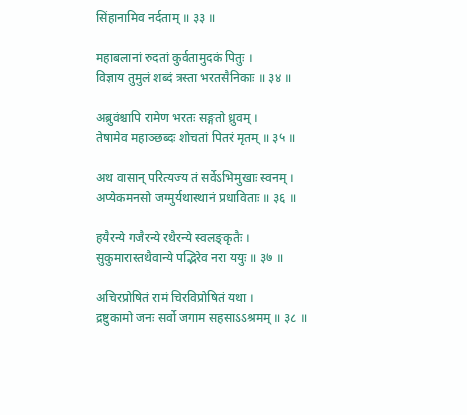सिंहानामिव नर्दताम् ॥ ३३ ॥

महाबलानां रुदतां कुर्वतामुदकं पितुः ।
विज्ञाय तुमुलं शब्दं त्रस्ता भरतसैनिकाः ॥ ३४ ॥

अब्रुवंश्चापि रामेण भरतः सङ्गतो ध्रुवम् ।
तेषामेव महाञ्छब्दः शोचतां पितरं मृतम् ॥ ३५ ॥

अथ वासान् परित्यज्य तं सर्वेऽभिमुखाः स्वनम् ।
अप्येकमनसो जग्मुर्यथास्थानं प्रधाविताः ॥ ३६ ॥

हयैरन्ये गजैरन्ये रथैरन्ये स्वलङ्कृतैः ।
सुकुमारास्तथैवान्ये पद्भिरेव नरा ययुः ॥ ३७ ॥

अचिरप्रोषितं रामं चिरविप्रोषितं यथा ।
द्रष्टुकामो जनः सर्वो जगाम सहसाऽऽश्रमम् ॥ ३८ ॥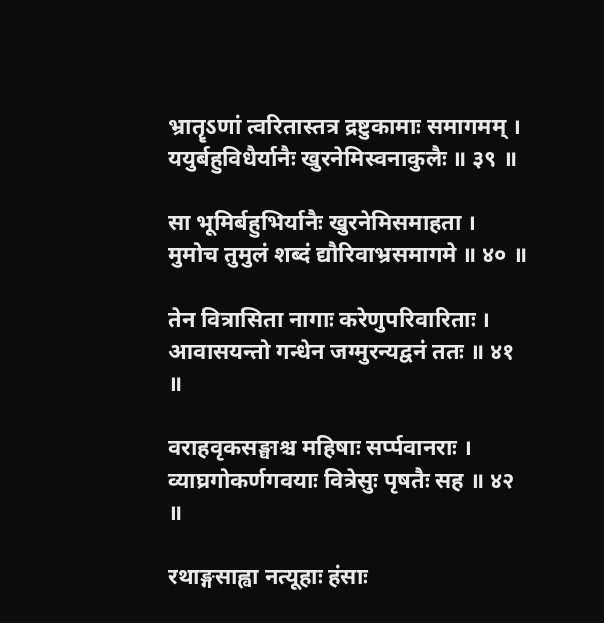भ्रातॄऽणां त्वरितास्तत्र द्रष्टुकामाः समागमम् ।
ययुर्बहुविधैर्यानैः खुरनेमिस्वनाकुलैः ॥ ३९ ॥

सा भूमिर्बहुभिर्यानैः खुरनेमिसमाहता ।
मुमोच तुमुलं शब्दं द्यौरिवाभ्रसमागमे ॥ ४० ॥

तेन वित्रासिता नागाः करेणुपरिवारिताः ।
आवासयन्तो गन्धेन जग्मुरन्यद्वनं ततः ॥ ४१ ॥

वराहवृकसङ्घाश्च महिषाः सर्प्पवानराः ।
व्याघ्रगोकर्णगवयाः वित्रेसुः पृषतैः सह ॥ ४२ ॥

रथाङ्गसाह्वा नत्यूहाः हंसाः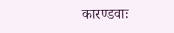कारण्डवाः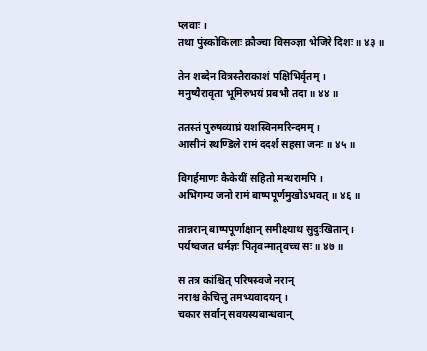प्लवाः ।
तथा पुंस्कोकिलाः क्रौञ्चा विसञ्ज्ञा भेजिरे दिशः ॥ ४३ ॥

तेन शब्देन वित्रस्तैराकाशं पक्षिभिर्वृतम् ।
मनुष्यैरावृता भूमिरुभयं प्रबभौ तदा ॥ ४४ ॥

ततस्तं पुरुषव्याघ्रं यशस्विनमरिन्दमम् ।
आसीनं स्थण्डिले रामं ददर्श सहसा जनः ॥ ४५ ॥

विगर्हमाणः कैकेयीं सहितो मन्थरामपि ।
अभिगम्य जनो रामं बाष्पपूर्णमुखोऽभवत् ॥ ४६ ॥

तान्नरान् बाष्पपूर्णाक्षान् समीक्ष्याथ सुदुःखितान् ।
पर्यष्वजत धर्मज्ञः पितृवन्मातृवच्च सः ॥ ४७ ॥

स तत्र कांश्चित् परिषस्वजे नरान्
नराश्च केचित्तु तमभ्यवादयन् ।
चकार सर्वान् सवयस्यबान्धवान्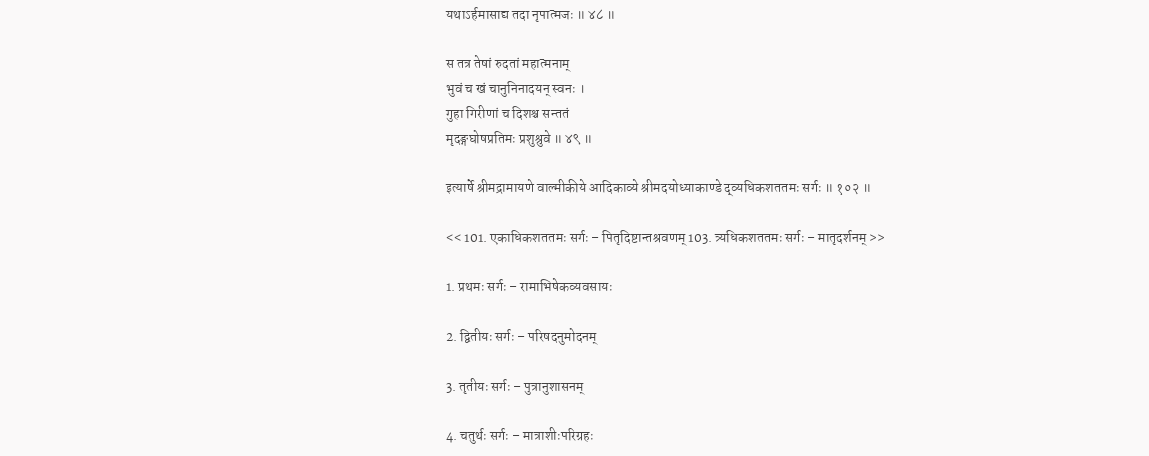यथाऽर्हमासाद्य तदा नृपात्मजः ॥ ४८ ॥

स तत्र तेषां रुदतां महात्मनाम्
भुवं च खं चानुनिनादयन् स्वनः ।
गुहा गिरीणां च दिशश्च सन्ततं
मृदङ्गघोषप्रतिमः प्रशुश्रुवे ॥ ४९ ॥

इत्यार्षे श्रीमद्रामायणे वाल्मीकीये आदिकाव्ये श्रीमदयोध्याकाण्डे द्व्यधिकशततमः सर्गः ॥ १०२ ॥

<< 101. एकाधिकशततमः सर्गः – पितृदिष्टान्तश्रवणम् 103. त्र्यधिकशततमः सर्गः – मातृदर्शनम् >>

1. प्रथमः सर्गः – रामाभिषेकव्यवसायः

2. द्वितीयः सर्गः – परिषदनुमोदनम्

3. तृतीयः सर्गः – पुत्रानुशासनम्

4. चतुर्थः सर्गः – मात्राशीःपरिग्रहः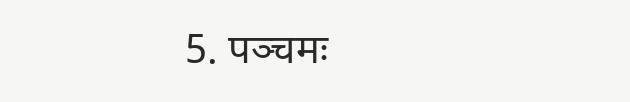5. पञ्चमः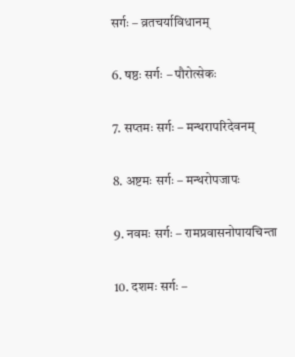सर्गः – व्रतचर्याविधानम्

6. षष्ठः सर्गः – पौरोत्सेकः

7. सप्तमः सर्गः – मन्थरापरिदेवनम्

8. अष्टमः सर्गः – मन्थरोपजापः

9. नवमः सर्गः – रामप्रवासनोपायचिन्ता

10. दशमः सर्गः –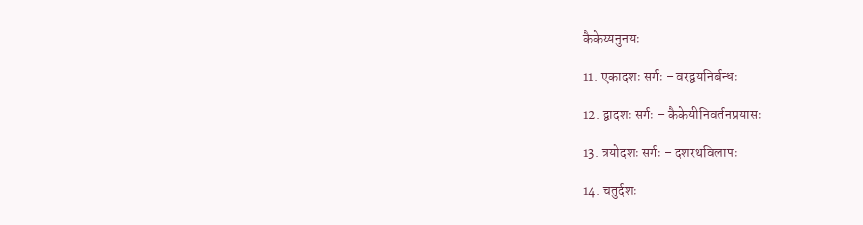कैकेय्यनुनयः

11. एकादशः सर्गः – वरद्वयनिर्बन्धः

12. द्वादशः सर्गः – कैकेयीनिवर्तनप्रयासः

13. त्रयोदशः सर्गः – दशरथविलापः

14. चतुर्दशः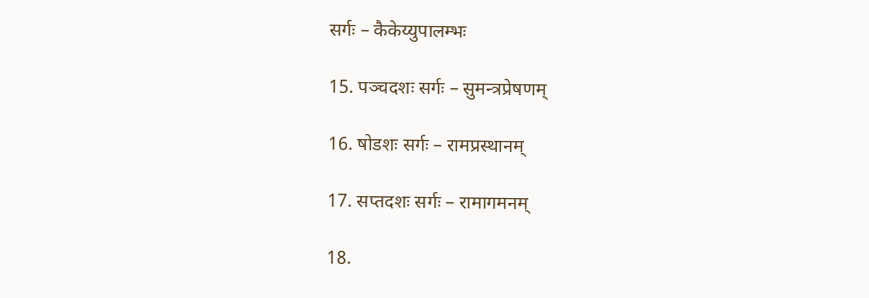सर्गः – कैकेय्युपालम्भः

15. पञ्चदशः सर्गः – सुमन्त्रप्रेषणम्

16. षोडशः सर्गः – रामप्रस्थानम्

17. सप्तदशः सर्गः – रामागमनम्

18.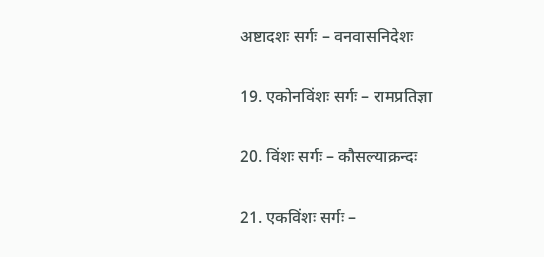अष्टादशः सर्गः – वनवासनिदेशः

19. एकोनविंशः सर्गः – रामप्रतिज्ञा

20. विंशः सर्गः – कौसल्याक्रन्दः

21. एकविंशः सर्गः –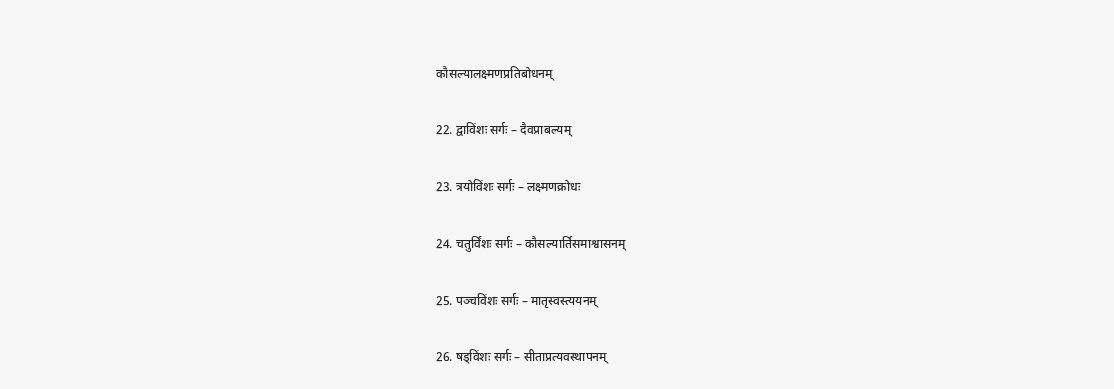कौसल्यालक्ष्मणप्रतिबोधनम्

22. द्वाविंशः सर्गः – दैवप्राबल्यम्

23. त्रयोविंशः सर्गः – लक्ष्मणक्रोधः

24. चतुर्विंशः सर्गः – कौसल्यार्तिसमाश्वासनम्

25. पञ्चविंशः सर्गः – मातृस्वस्त्ययनम्

26. षड्विंशः सर्गः – सीताप्रत्यवस्थापनम्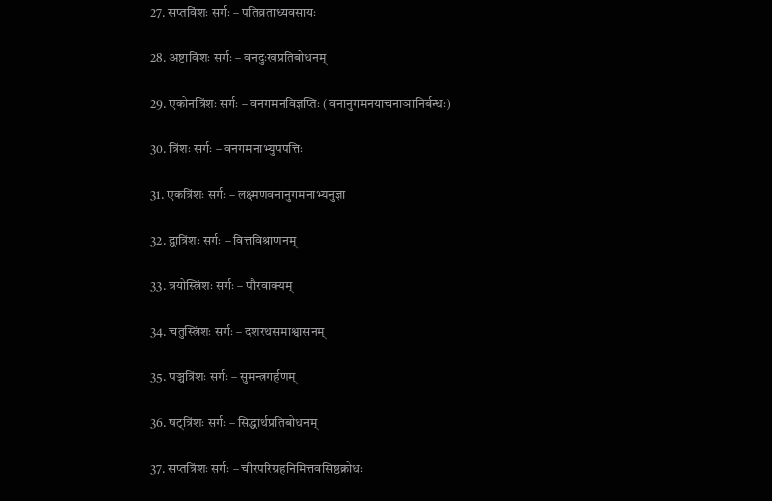27. सप्तविंशः सर्गः – पतिव्रताध्यवसायः

28. अष्टाविंशः सर्गः – वनदुःखप्रतिबोधनम्

29. एकोनत्रिंशः सर्गः – वनगमनविज्ञप्तिः (वनानुगमनयाचनाञानिर्बन्धः)

30. त्रिंशः सर्गः – वनगमनाभ्युपपत्तिः

31. एकत्रिंशः सर्गः – लक्ष्मणवनानुगमनाभ्यनुज्ञा

32. द्वात्रिंशः सर्गः – वित्तविश्राणनम्

33. त्रयोस्त्रिंशः सर्गः – पौरवाक्यम्

34. चतुस्त्रिंशः सर्गः – दशरथसमाश्वासनम्

35. पञ्चत्रिंशः सर्गः – सुमन्त्रगर्हणम्

36. षट्त्रिंशः सर्गः – सिद्धार्थप्रतिबोधनम्

37. सप्तत्रिंशः सर्गः – चीरपरिग्रहनिमित्तवसिष्ठक्रोधः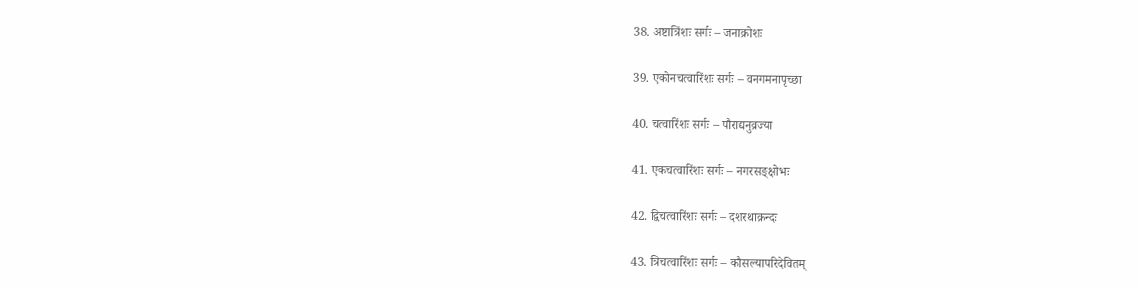38. अष्टात्रिंशः सर्गः – जनाक्रोशः

39. एकोनचत्वारिंशः सर्गः – वनगमनापृच्छा

40. चत्वारिंशः सर्गः – पौराद्यनुव्रज्या

41. एकचत्वारिंशः सर्गः – नगरसङ्क्षोभः

42. द्विचत्वारिंशः सर्गः – दशरथाक्रन्दः

43. त्रिचत्वारिंशः सर्गः – कौसल्यापरिदेवितम्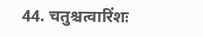44. चतुश्चत्वारिंशः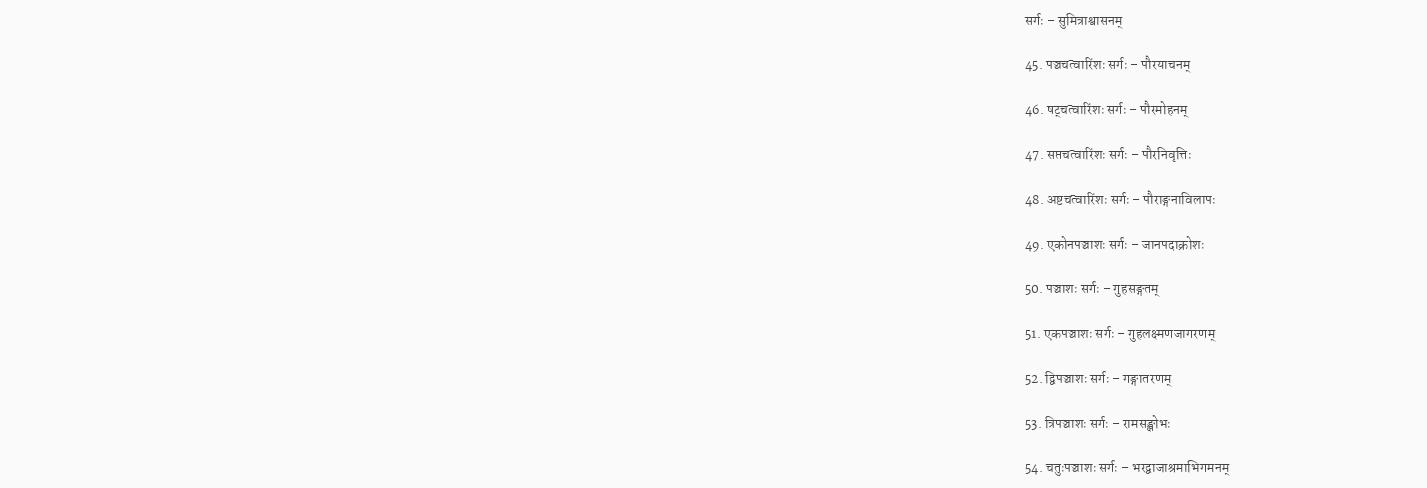सर्गः – सुमित्राश्वासनम्

45. पञ्चचत्वारिंशः सर्गः – पौरयाचनम्

46. षट्चत्वारिंशः सर्गः – पौरमोहनम्

47. सप्तचत्वारिंशः सर्गः – पौरनिवृत्तिः

48. अष्टचत्वारिंशः सर्गः – पौराङ्गनाविलापः

49. एकोनपञ्चाशः सर्गः – जानपदाक्रोशः

50. पञ्चाशः सर्गः – गुहसङ्गतम्

51. एकपञ्चाशः सर्गः – गुहलक्ष्मणजागरणम्

52. द्विपञ्चाशः सर्गः – गङ्गातरणम्

53. त्रिपञ्चाशः सर्गः – रामसङ्क्षोभः

54. चतुःपञ्चाशः सर्गः – भरद्वाजाश्रमाभिगमनम्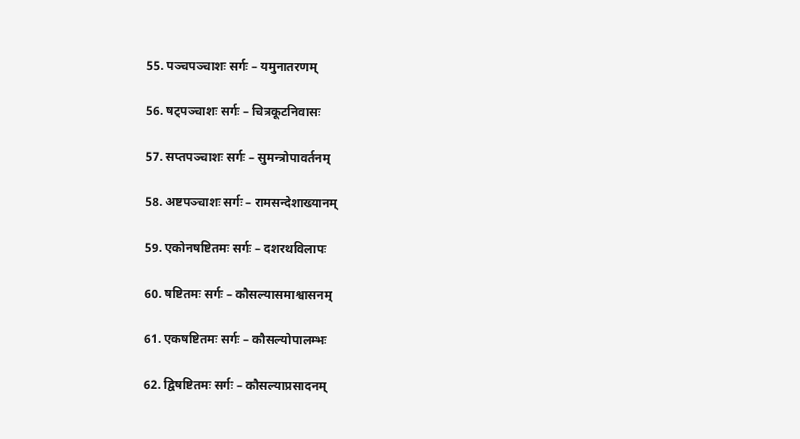55. पञ्चपञ्चाशः सर्गः – यमुनातरणम्

56. षट्पञ्चाशः सर्गः – चित्रकूटनिवासः

57. सप्तपञ्चाशः सर्गः – सुमन्त्रोपावर्तनम्

58. अष्टपञ्चाशः सर्गः – रामसन्देशाख्यानम्

59. एकोनषष्टितमः सर्गः – दशरथविलापः

60. षष्टितमः सर्गः – कौसल्यासमाश्वासनम्

61. एकषष्टितमः सर्गः – कौसल्योपालम्भः

62. द्विषष्टितमः सर्गः – कौसल्याप्रसादनम्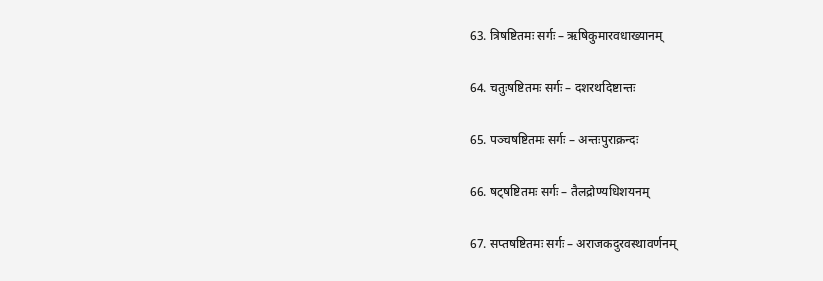63. त्रिषष्टितमः सर्गः – ऋषिकुमारवधाख्यानम्

64. चतुःषष्टितमः सर्गः – दशरथदिष्टान्तः

65. पञ्चषष्टितमः सर्गः – अन्तःपुराक्रन्दः

66. षट्षष्टितमः सर्गः – तैलद्रोण्यधिशयनम्

67. सप्तषष्टितमः सर्गः – अराजकदुरवस्थावर्णनम्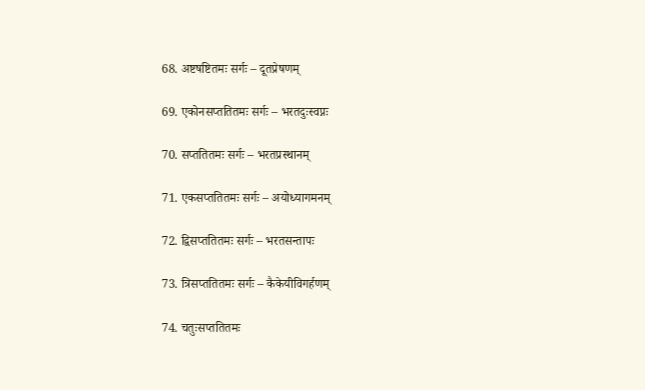68. अष्टषष्टितमः सर्गः – दूतप्रेषणम्

69. एकोनसप्ततितमः सर्गः – भरतदुःस्वप्नः

70. सप्ततितमः सर्गः – भरतप्रस्थानम्

71. एकसप्ततितमः सर्गः – अयोध्यागमनम्

72. द्विसप्ततितमः सर्गः – भरतसन्तापः

73. त्रिसप्ततितमः सर्गः – कैकेयीविगर्हणम्

74. चतुःसप्ततितमः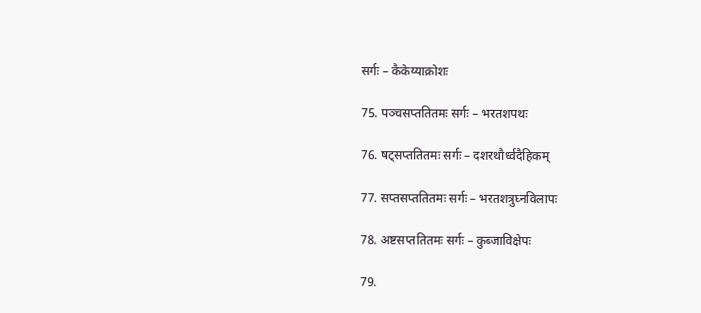सर्गः – कैकेय्याक्रोशः

75. पञ्चसप्ततितमः सर्गः – भरतशपथः

76. षट्सप्ततितमः सर्गः – दशरथौर्ध्वदैहिकम्

77. सप्तसप्ततितमः सर्गः – भरतशत्रुघ्नविलापः

78. अष्टसप्ततितमः सर्गः – कुब्जाविक्षेपः

79.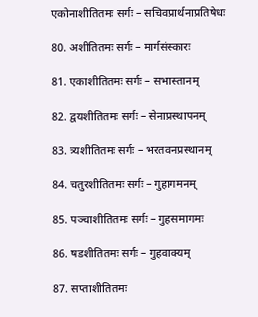एकोनाशीतितमः सर्गः – सचिवप्रार्थनाप्रतिषेधः

80. अशीतितमः सर्गः – मार्गसंस्कारः

81. एकाशीतितमः सर्गः – सभास्तानम्

82. द्वयशीतितमः सर्गः – सेनाप्रस्थापनम्

83. त्र्यशीतितमः सर्गः – भरतवनप्रस्थानम्

84. चतुरशीतितमः सर्गः – गुहागमनम्

85. पञ्चाशीतितमः सर्गः – गुहसमागमः

86. षडशीतितमः सर्गः – गुहवाक्यम्

87. सप्ताशीतितमः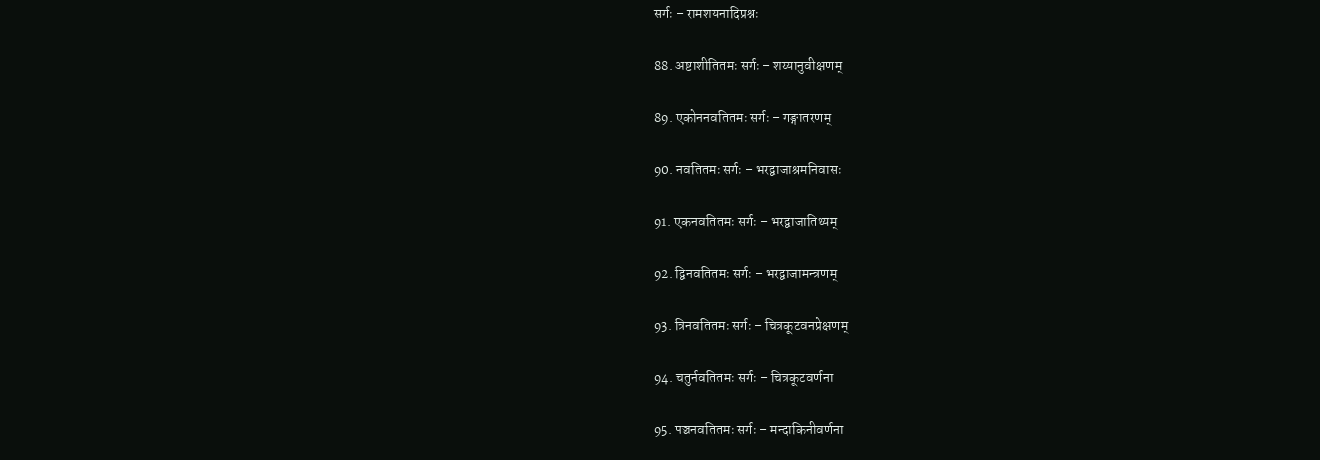सर्गः – रामशयनादिप्रश्नः

88. अष्टाशीतितमः सर्गः – शय्यानुवीक्षणम्

89. एकोननवतितमः सर्गः – गङ्गातरणम्

90. नवतितमः सर्गः – भरद्वाजाश्रमनिवासः

91. एकनवतितमः सर्गः – भरद्वाजातिथ्यम्

92. द्विनवतितमः सर्गः – भरद्वाजामन्त्रणम्

93. त्रिनवतितमः सर्गः – चित्रकूटवनप्रेक्षणम्

94. चतुर्नवतितमः सर्गः – चित्रकूटवर्णना

95. पञ्चनवतितमः सर्गः – मन्दाकिनीवर्णना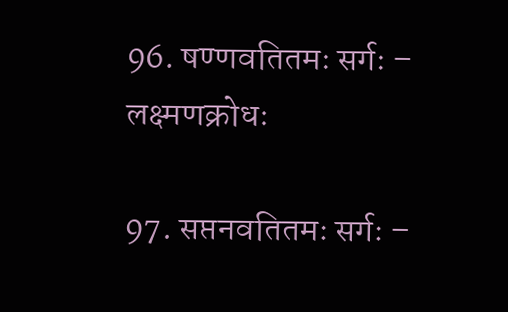96. षण्णवतितमः सर्गः – लक्ष्मणक्रोधः

97. सप्तनवतितमः सर्गः –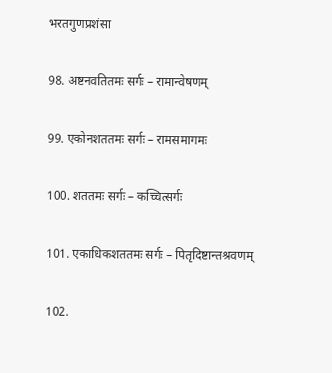भरतगुणप्रशंसा

98. अष्टनवतितमः सर्गः – रामान्वेषणम्

99. एकोनशततमः सर्गः – रामसमागमः

100. शततमः सर्गः – कच्चित्सर्गः

101. एकाधिकशततमः सर्गः – पितृदिष्टान्तश्रवणम्

102.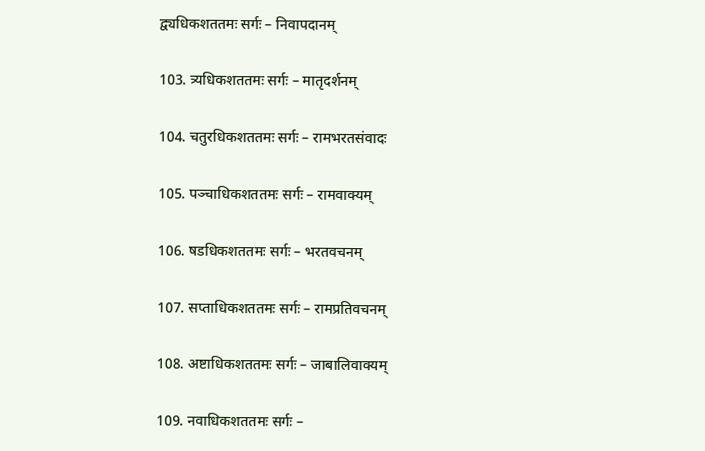द्व्यधिकशततमः सर्गः – निवापदानम्

103. त्र्यधिकशततमः सर्गः – मातृदर्शनम्

104. चतुरधिकशततमः सर्गः – रामभरतसंवादः

105. पञ्चाधिकशततमः सर्गः – रामवाक्यम्

106. षडधिकशततमः सर्गः – भरतवचनम्

107. सप्ताधिकशततमः सर्गः – रामप्रतिवचनम्

108. अष्टाधिकशततमः सर्गः – जाबालिवाक्यम्

109. नवाधिकशततमः सर्गः –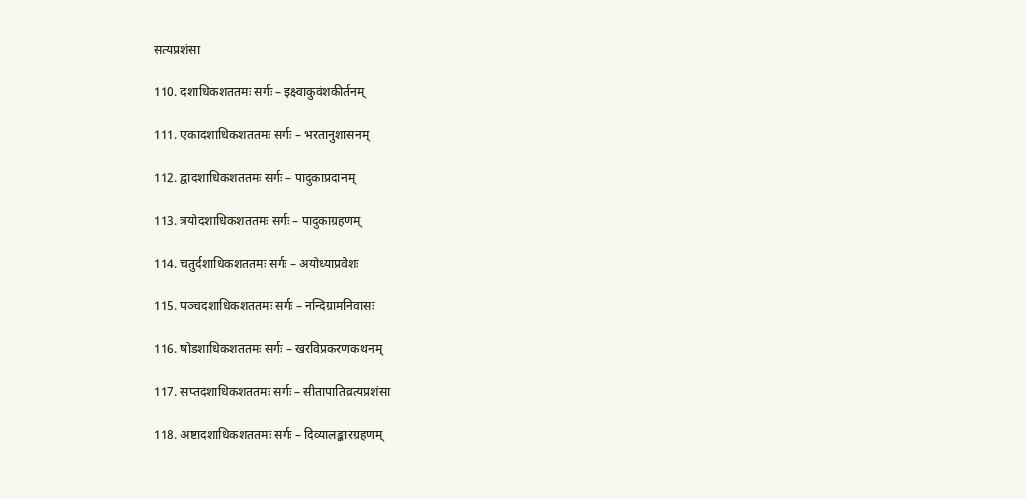सत्यप्रशंसा

110. दशाधिकशततमः सर्गः – इक्ष्वाकुवंशकीर्तनम्

111. एकादशाधिकशततमः सर्गः – भरतानुशासनम्

112. द्वादशाधिकशततमः सर्गः – पादुकाप्रदानम्

113. त्रयोदशाधिकशततमः सर्गः – पादुकाग्रहणम्

114. चतुर्दशाधिकशततमः सर्गः – अयोध्याप्रवेशः

115. पञ्चदशाधिकशततमः सर्गः – नन्दिग्रामनिवासः

116. षोडशाधिकशततमः सर्गः – खरविप्रकरणकथनम्

117. सप्तदशाधिकशततमः सर्गः – सीतापातिव्रत्यप्रशंसा

118. अष्टादशाधिकशततमः सर्गः – दिव्यालङ्कारग्रहणम्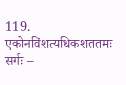119. एकोनविंशत्यधिकशततमः सर्गः –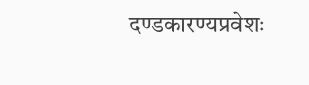दण्डकारण्यप्रवेशः